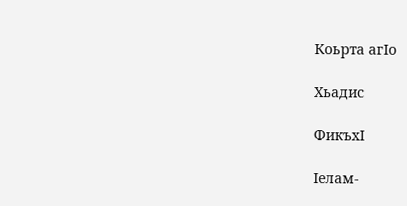Коьрта агIо

Хьадис

ФикъхI

Iелам-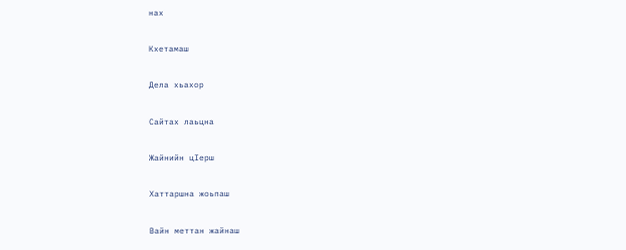нах

Кхетамаш

Дела хьахор

Сайтах лаьцна

Жайнийн цIерш

Хаттаршна жоьпаш

Вайн меттан жайнаш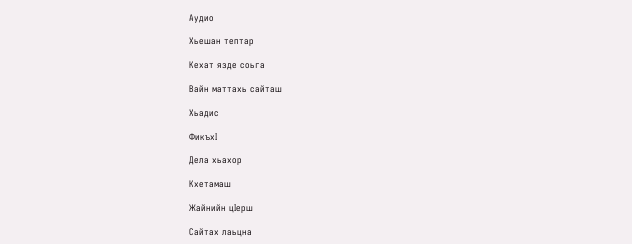Аудио

Хьешан тептар

Кехат язде соьга

Вайн маттахь сайташ

Хьадис

ФикъхI

Дела хьахор

Кхетамаш

Жайнийн цIерш

Сайтах лаьцна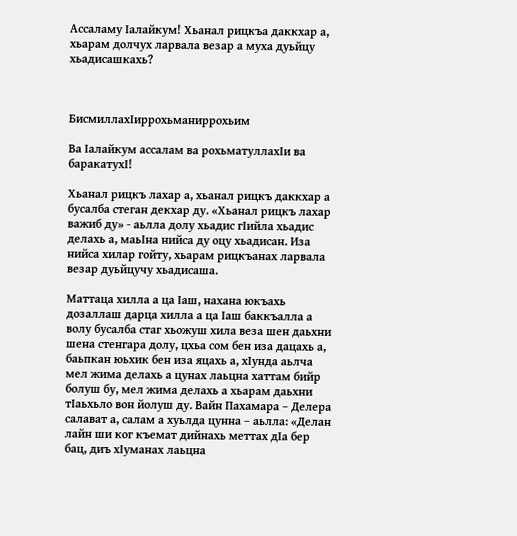Ассаламу Iалайкум! Хьанал рицкъа даккхар а, хьарам долчух ларвала везар а муха дуьйцу хьадисашкахь?



БисмиллахIиррохьманиррохьим

Ва Iалайкум ассалам ва рохьматуллахIи ва баракатухI!

Хьанал рицкъ лахар а, хьанал рицкъ даккхар а бусалба стеган декхар ду. «Хьанал рицкъ лахар важиб ду» - аьлла долу хьадис гIийла хьадис делахь а, маьIна нийса ду оцу хьадисан. Иза нийса хилар гойту, хьарам рицкъанах ларвала везар дуьйцучу хьадисаша.

Маттаца хилла а ца Iаш, нахана юкъахь дозаллаш дарца хилла а ца Iаш баккъалла а волу бусалба стаг хьожуш хила веза шен даьхни шена стенгара долу, цхьа сом бен иза дацахь а, баьпкан юьхик бен иза яцахь а, хIунда аьлча мел жима делахь а цунах лаьцна хаттам бийр болуш бу, мел жима делахь а хьарам даьхни тIаьхьло вон йолуш ду. Вайн Пахамара – Делера салават а, салам а хуьлда цунна – аьлла: «Делан лайн ши ког къемат дийнахь меттах дIа бер бац, диъ хIуманах лаьцна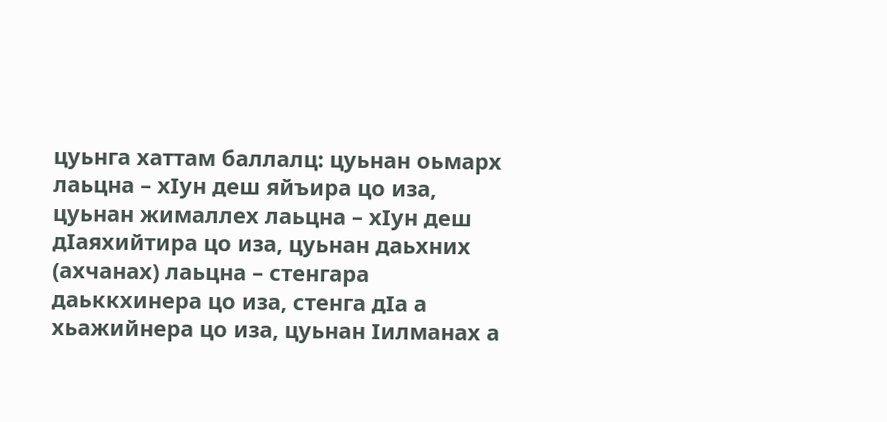цуьнга хаттам баллалц: цуьнан оьмарх лаьцна – хIун деш яйъира цо иза, цуьнан жималлех лаьцна – хIун деш дIаяхийтира цо иза, цуьнан даьхних (ахчанах) лаьцна – стенгара даьккхинера цо иза, стенга дIа а хьажийнера цо иза, цуьнан Iилманах а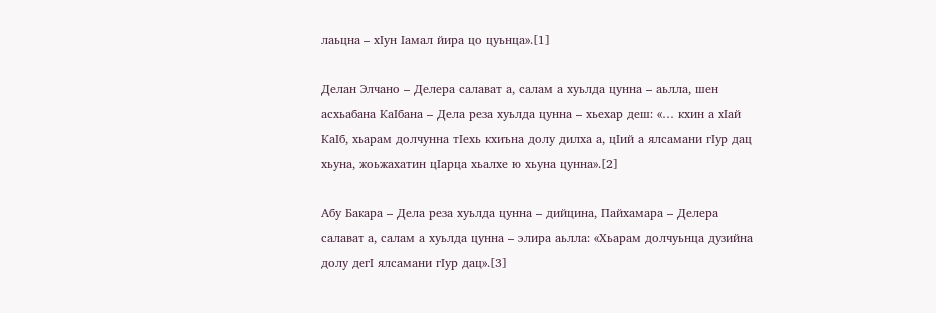лаьцна – хIун Iамал йира цо цуьнца».[1]

Делан Элчано – Делера салават а, салам а хуьлда цунна – аьлла, шен асхьабана КаIбана – Дела реза хуьлда цунна – хьехар деш: «… кхин а хIай КаIб, хьарам долчунна тIехь кхиъна долу дилха а, цIий а ялсамани гIур дац хьуна, жоьжахатин цIарца хьалхе ю хьуна цунна».[2]

Абу Бакара – Дела реза хуьлда цунна – дийцина, Пайхамара – Делера салават а, салам а хуьлда цунна – элира аьлла: «Хьарам долчуьнца дузийна долу дегI ялсамани гIур дац».[3]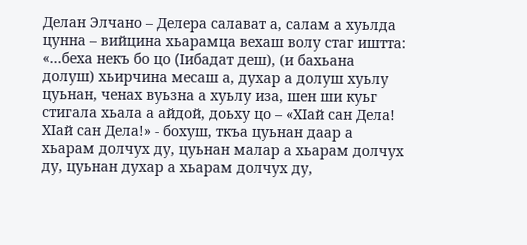Делан Элчано – Делера салават а, салам а хуьлда цунна – вийцина хьарамца вехаш волу стаг иштта: «…беха некъ бо цо (Iибадат деш), (и бахьана долуш) хьирчина месаш а, духар а долуш хуьлу цуьнан, ченах вуьзна а хуьлу иза, шен ши куьг стигала хьала а айдой, доьху цо – «ХIай сан Дела! ХIай сан Дела!» - бохуш, ткъа цуьнан даар а хьарам долчух ду, цуьнан малар а хьарам долчух ду, цуьнан духар а хьарам долчух ду,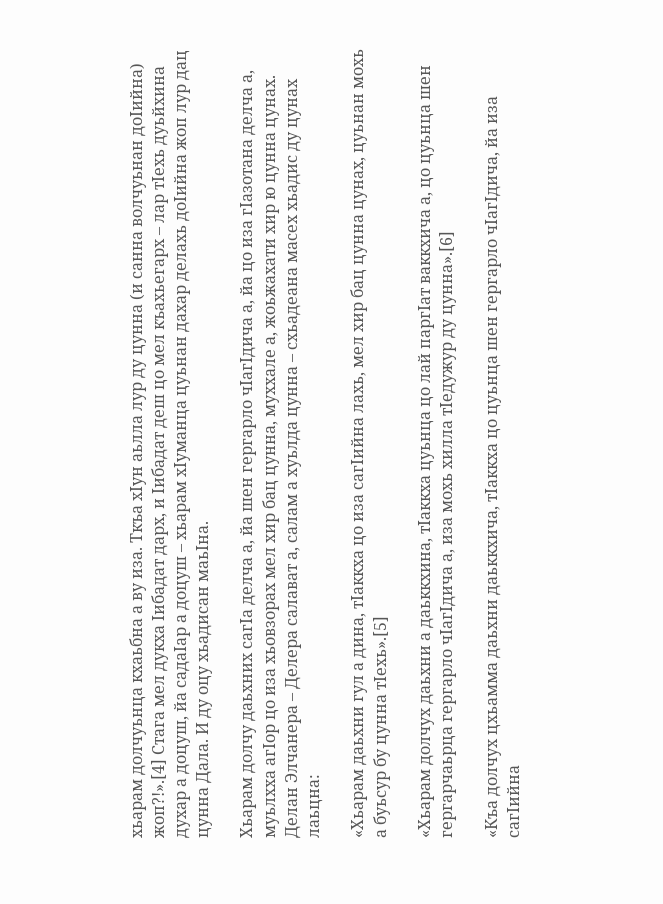хьарам долчуьнца кхаьбна а ву иза. Ткъа хIун аьлла лур ду цунна (и санна волчуьнан доIийна) жоп?!».[4] Стага мел дукха Iибадат дарх, и Iибадат деш цо мел къахьегарх – лар тIехь дуьйхина духар а доцуш, йа садаIар а доцуш – хьарам хIуманца цуьнан дахар делахь доIийна жоп лур дац цунна Дала. И ду оцу хьадисан маьIна.

Хьарам долчу даьхних сагIа делча а, йа шен гергарло чIагIдича а, йа цо иза гIазотана делча а, муьлхха агIор цо иза хьовзорах мел хир бац цунна, муххале а, жоьжахати хир ю цунна цунах. Делан Элчанера – Делера салават а, салам а хуьлда цунна – схьадеана масех хьадис ду цунах лаьцна:

«Хьарам даьхни гул а дина, тIаккха цо иза сагIийна лахь, мел хир бац цунна цунах, цуьнан мохь а буьсур бу цунна тIехь».[5]

«Хьарам долчух даьхни а даьккхина, тIаккха цуьнца цо лай паргIат ваккхича а, цо цуьнца шен гергарчаьрца гергарло чIагIдича а, иза мохь хилла тIедужур ду цунна».[6]

«Къа долчух цхьамма даьхни даьккхича, тIаккха цо цуьнца шен гергарло чIагIдича, йа иза сагIийна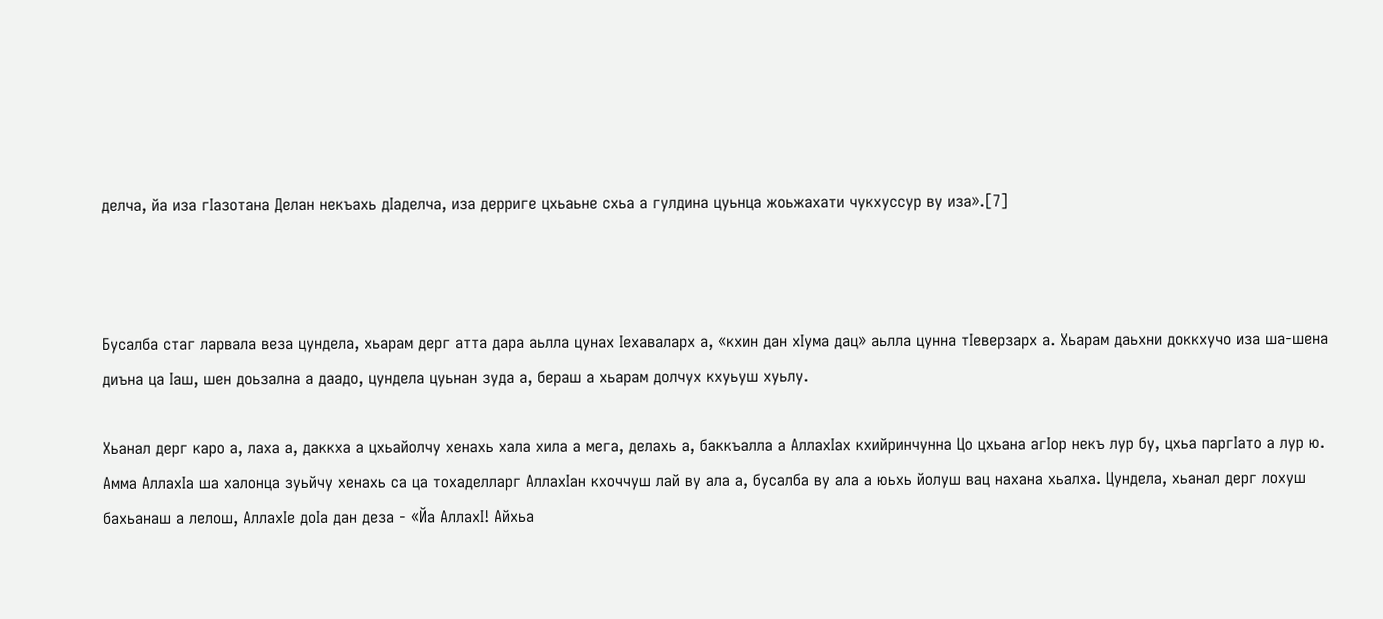делча, йа иза гIазотана Делан некъахь дIаделча, иза дерриге цхьаьне схьа а гулдина цуьнца жоьжахати чукхуссур ву иза».[7]



Бусалба стаг ларвала веза цундела, хьарам дерг атта дара аьлла цунах Iехаваларх а, «кхин дан хIума дац» аьлла цунна тIеверзарх а. Хьарам даьхни доккхучо иза ша-шена диъна ца Iаш, шен доьзална а даадо, цундела цуьнан зуда а, бераш а хьарам долчух кхуьуш хуьлу.

Хьанал дерг каро а, лаха а, даккха а цхьайолчу хенахь хала хила а мега, делахь а, баккъалла а АллахIах кхийринчунна Цо цхьана агIор некъ лур бу, цхьа паргIато а лур ю. Амма АллахIа ша халонца зуьйчу хенахь са ца тохаделларг АллахIан кхоччуш лай ву ала а, бусалба ву ала а юьхь йолуш вац нахана хьалха. Цундела, хьанал дерг лохуш бахьанаш а лелош, АллахIе доIа дан деза - «Йа АллахI! Айхьа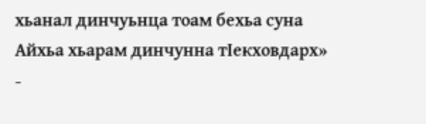хьанал динчуьнца тоам бехьа суна Айхьа хьарам динчунна тIекховдарх» -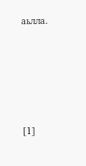аьлла.









[1]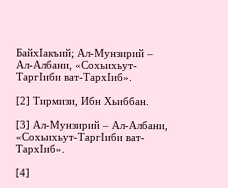БайхIакъий; Ал-Мунзирий – Ал-Албани, «Сохьихьут-ТаргIиби ват-ТархIиб».

[2] Тирмизи, Ибн Хьиббан.

[3] Ал-Мунзирий – Ал-Албани, «Сохьихьут-ТаргIиби ват-ТархIиб».

[4]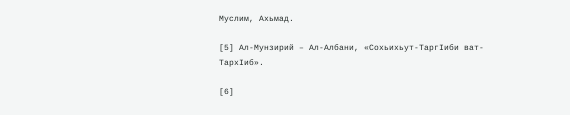Муслим, Ахьмад.

[5] Ал-Мунзирий – Ал-Албани, «Сохьихьут-ТаргIиби ват-ТархIиб».

[6]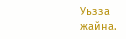Уьзза жайна.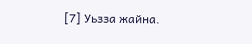[7] Уьзза жайна.